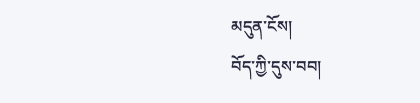མདུན་ངོས།
བོད་ཀྱི་དུས་བབ།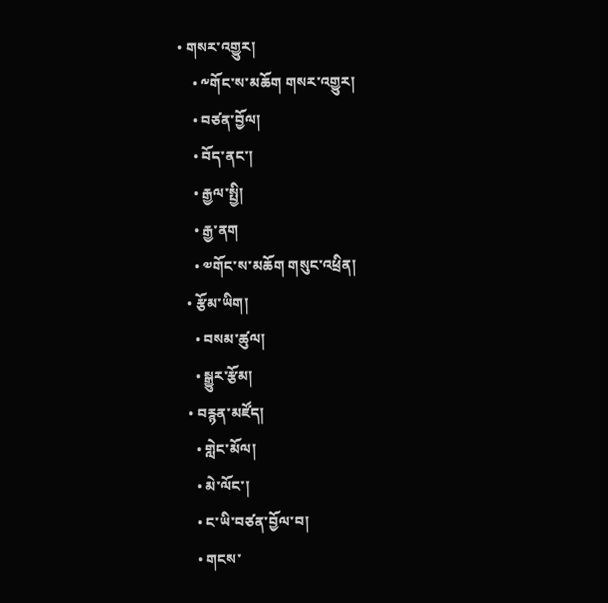• གསར་འགྱུར།
    • ༸གོང་ས་མཆོག གསར་འགྱུར།
    • བཙན་བྱོལ།
    • བོད་ནང་།
    • རྒྱལ་སྤྱི།
    • རྒྱ་ནག
    • ༧གོང་ས་མཆོག གསུང་འཕྲིན།
  • རྩོམ་ཡིག།
    • བསམ་ཚུལ།
    • སྒྱུར་རྩོམ།
  • བརྙན་མཛོད།
    • གླེང་མོལ།
    • མེ་ལོང་།
    • ང་ཡི་བཙན་བྱོལ་བ།
    • གངས་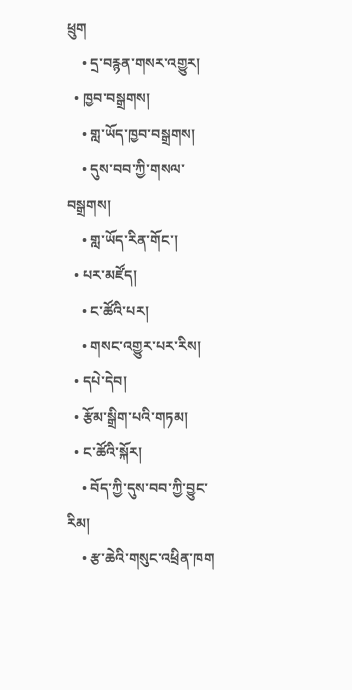ཕྲུག
    • དྲ་བརྙན་གསར་འགྱུར།
  • ཁྱབ་བསྒྲགས།
    • གླ་ཡོད་ཁྱབ་བསྒྲགས།
    • དུས་བབ་ཀྱི་གསལ་བསྒྲགས།
    • གླ་ཡོད་རིན་གོང་།
  • པར་མཛོད།
    • ང་ཚོའི་པར།
    • གསང་འགྱུར་པར་རིས།
  • དཔེ་དེབ།
  • རྩོམ་སྒྲིག་པའི་གཏམ།
  • ང་ཚོའི་སྐོར།
    • བོད་ཀྱི་དུས་བབ་ཀྱི་བྱུང་རིམ།
    • རྩ་ཆེའི་གསུང་འཕྲིན་ཁག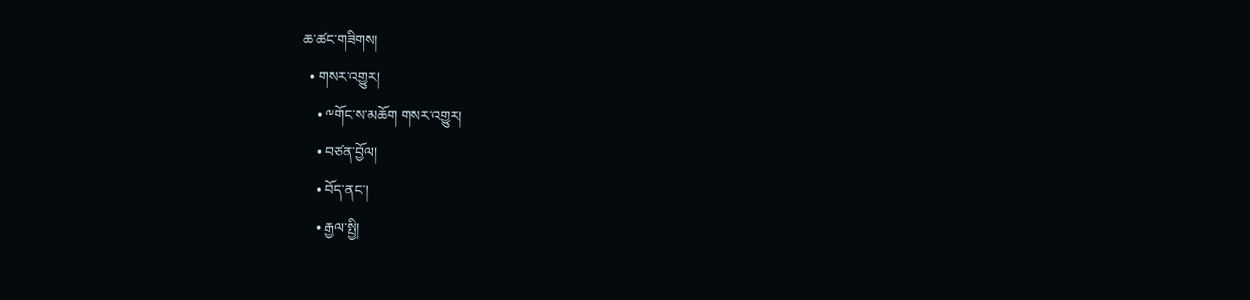ཆ་ཚང་གཟིགས།
  • གསར་འགྱུར།
    • ༸གོང་ས་མཆོག གསར་འགྱུར།
    • བཙན་བྱོལ།
    • བོད་ནང་།
    • རྒྱལ་སྤྱི།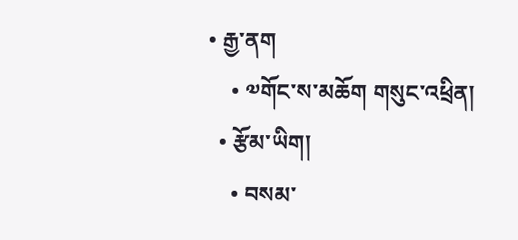• རྒྱ་ནག
    • ༧གོང་ས་མཆོག གསུང་འཕྲིན།
  • རྩོམ་ཡིག།
    • བསམ་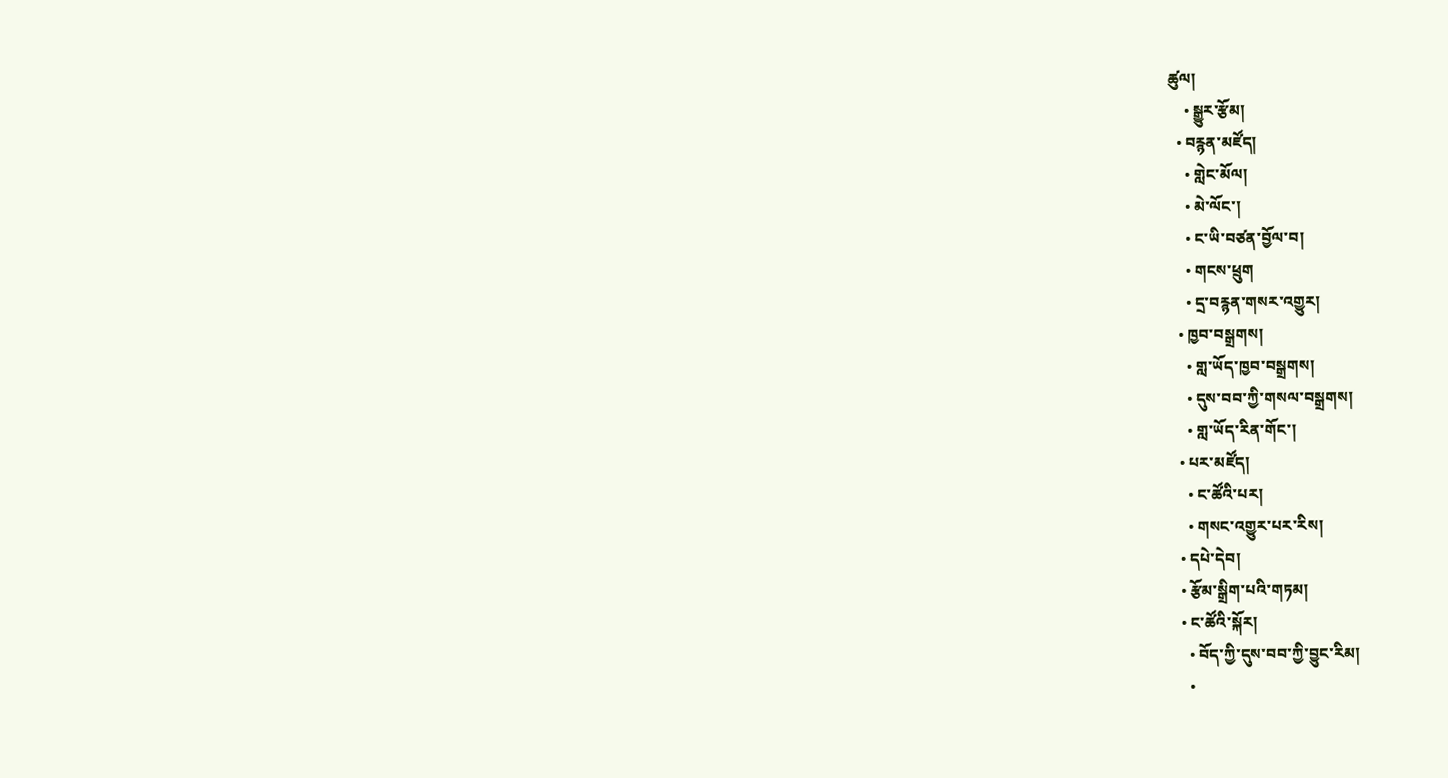ཚུལ།
    • སྒྱུར་རྩོམ།
  • བརྙན་མཛོད།
    • གླེང་མོལ།
    • མེ་ལོང་།
    • ང་ཡི་བཙན་བྱོལ་བ།
    • གངས་ཕྲུག
    • དྲ་བརྙན་གསར་འགྱུར།
  • ཁྱབ་བསྒྲགས།
    • གླ་ཡོད་ཁྱབ་བསྒྲགས།
    • དུས་བབ་ཀྱི་གསལ་བསྒྲགས།
    • གླ་ཡོད་རིན་གོང་།
  • པར་མཛོད།
    • ང་ཚོའི་པར།
    • གསང་འགྱུར་པར་རིས།
  • དཔེ་དེབ།
  • རྩོམ་སྒྲིག་པའི་གཏམ།
  • ང་ཚོའི་སྐོར།
    • བོད་ཀྱི་དུས་བབ་ཀྱི་བྱུང་རིམ།
    •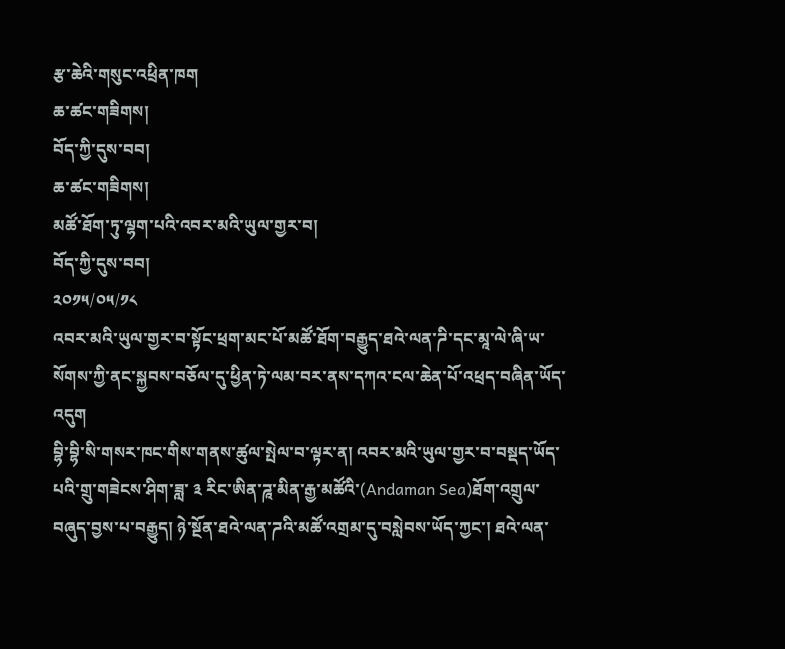རྩ་ཆེའི་གསུང་འཕྲིན་ཁག
ཆ་ཚང་གཟིགས།
བོད་ཀྱི་དུས་བབ།
ཆ་ཚང་གཟིགས།
མཚོ་ཐོག་ཏུ་ལྷག་པའི་འབར་མའི་ཡུལ་གྱར་བ།
བོད་ཀྱི་དུས་བབ།
༢༠༡༥/༠༥/༡༨
འབར་མའི་ཡུལ་གྱར་བ་སྟོང་ཕྲག་མང་པོ་མཚོ་ཐོག་བརྒྱུད་ཐའེ་ལན་ཌི་དང་མཱ་ལེ་ཞི་ཡ་སོགས་ཀྱི་ནང་སྐྱབས་བཅོལ་དུ་ཕྱིན་ཏེ་ལམ་བར་ནས་དཀའ་ངལ་ཆེན་པོ་འཕྲད་བཞིན་ཡོད་འདུག
བྷི་བྷི་སི་གསར་ཁང་གིས་གནས་ཚུལ་སྤེལ་བ་ལྟར་ན། འབར་མའི་ཡུལ་གྱར་བ་བསྡད་ཡོད་པའི་གྲུ་གཟེངས་ཤིག་ཟླ་ ༣ རིང་ཨིན་ཌཱ་མིན་རྒྱ་མཚོའི་(Andaman Sea)ཐོག་འགྲུལ་བཞུད་བྱས་པ་བརྒྱུད། ཉེ་སྔོན་ཐའེ་ལན་ཌའི་མཚོ་འགྲམ་དུ་བསླེབས་ཡོད་ཀྱང་། ཐའེ་ལན་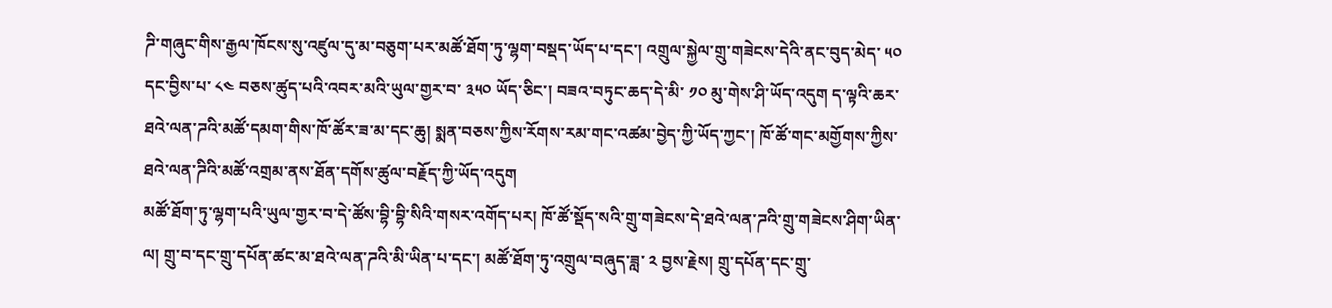ཌི་གཞུང་གིས་རྒྱལ་ཁོངས་སུ་འཛུལ་དུ་མ་བཅུག་པར་མཚོ་ཐོག་ཏུ་ལྷག་བསྡད་ཡོད་པ་དང་། འགྲུལ་སྐྱེལ་གྲུ་གཟེངས་དེའི་ནང་བུད་མེད་ ༥༠ དང་བྱིས་པ་ ༨༤ བཅས་ཚུད་པའི་འབར་མའི་ཡུལ་གྱར་བ་ ༣༥༠ ཡོད་ཅིང་། བཟའ་བཏུང་ཆད་དེ་མི་ ༡༠ མུ་གེས་ཤི་ཡོད་འདུག ད་ལྟའི་ཆར་ཐའེ་ལན་ཌའི་མཚོ་དམག་གིས་ཁོ་ཚོར་ཟ་མ་དང་ཆུ། སྨན་བཅས་ཀྱིས་རོགས་རམ་གང་འཚམ་བྱེད་ཀྱི་ཡོད་ཀྱང་། ཁོ་ཚོ་གང་མགྱོགས་ཀྱིས་ཐའེ་ལན་ཌིའི་མཚོ་འགྲམ་ནས་ཐོན་དགོས་ཚུལ་བརྗོད་ཀྱི་ཡོད་འདུག
མཚོ་ཐོག་ཏུ་ལྷག་པའི་ཡུལ་གྱར་བ་དེ་ཚོས་བྷི་བྷི་སིའི་གསར་འགོད་པར། ཁོ་ཚོ་སྡོད་སའི་གྲུ་གཟེངས་དེ་ཐའེ་ལན་ཌའི་གྲུ་གཟེངས་ཤིག་ཡིན་ལ། གྲུ་བ་དང་གྲུ་དཔོན་ཚང་མ་ཐའེ་ལན་ཌའི་མི་ཡིན་པ་དང་། མཚོ་ཐོག་ཏུ་འགྲུལ་བཞུད་ཟླ་ ༢ བྱས་རྗེས། གྲུ་དཔོན་དང་གྲུ་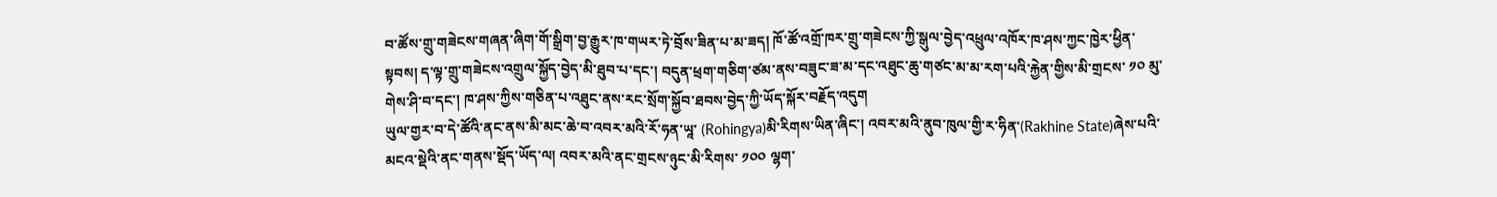བ་ཚོས་གྲུ་གཟེངས་གཞན་ཞིག་གོ་སྒྲིག་བྱ་རྒྱུར་ཁ་གཡར་ཏེ་བྲོས་ཟིན་པ་མ་ཟད། ཁོ་ཚོ་འགྲོ་ཁར་གྲུ་གཟེངས་ཀྱི་སྒུལ་བྱེད་འཕྲུལ་འཁོར་ཁ་ཤས་ཀྱང་ཁྱེར་ཕྱིན་སྟབས། ད་ལྟ་གྲུ་གཟེངས་འགྲུལ་སྐྱོད་བྱེད་མི་ཐུབ་པ་དང་། བདུན་ཕྲག་གཅིག་ཙམ་ནས་བཟུང་ཟ་མ་དང་འཐུང་ཆུ་གཙང་མ་མ་རག་པའི་རྐྱེན་གྱིས་མི་གྲངས་ ༡༠ མུ་གེས་ཤི་བ་དང་། ཁ་ཤས་ཀྱིས་གཅིན་པ་འཐུང་ནས་རང་སྲོག་སྐྱོབ་ཐབས་བྱེད་ཀྱི་ཡོད་སྐོར་བརྗོད་འདུག
ཡུལ་གྱར་བ་དེ་ཚོའི་ནང་ནས་མི་མང་ཆེ་བ་འབར་མའི་རོ་ཧན་ཡཱ་ (Rohingya)མི་རིགས་ཡིན་ཞིང་། འབར་མའི་ནུབ་ཁུལ་གྱི་ར་ཧིན་(Rakhine State)ཞེས་པའི་མངའ་སྡེའི་ནང་གནས་སྡོད་ཡོད་ལ། འབར་མའི་ནང་གྲངས་ཉུང་མི་རིགས་ ༡༠༠ ལྷག་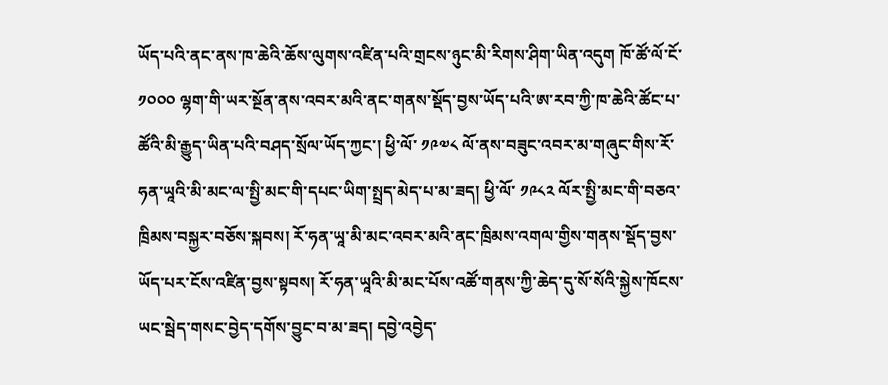ཡོད་པའི་ནང་ནས་ཁ་ཆེའི་ཆོས་ལུགས་འཛིན་པའི་གྲངས་ཉུང་མི་རིགས་ཤིག་ཡིན་འདུག ཁོ་ཚོ་ལོ་ངོ་ ༡༠༠༠ ལྷག་གི་ཡར་སྔོན་ནས་འབར་མའི་ནང་གནས་སྡོད་བྱས་ཡོད་པའི་ཨ་རབ་ཀྱི་ཁ་ཆེའི་ཚོང་པ་ཚོའི་མི་རྒྱུད་ཡིན་པའི་བཤད་སྲོལ་ཡོད་ཀྱང་། ཕྱི་ལོ་ ༡༩༧༨ ལོ་ནས་བཟུང་འབར་མ་གཞུང་གིས་རོ་ཧན་ཡཱའི་མི་མང་ལ་སྤྱི་མང་གི་དཔང་ཡིག་སྤྲད་མེད་པ་མ་ཟད། ཕྱི་ལོ་ ༡༩༨༢ ལོར་སྤྱི་མང་གི་བཅའ་ཁྲིམས་བསྐྱར་བཅོས་སྐབས། རོ་ཧན་ཡཱ་མི་མང་འབར་མའི་ནང་ཁྲིམས་འགལ་གྱིས་གནས་སྡོད་བྱས་ཡོད་པར་ངོས་འཛིན་བྱས་སྟབས། རོ་ཧན་ཡཱའི་མི་མང་པོས་འཚོ་གནས་ཀྱི་ཆེད་དུ་སོ་སོའི་སྐྱེས་ཁོངས་ཡང་སྦེད་གསང་བྱེད་དགོས་བྱུང་བ་མ་ཟད། དབྱེ་འབྱེད་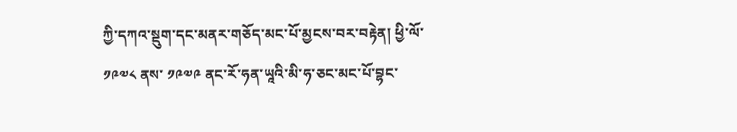ཀྱི་དཀའ་སྡུག་དང་མནར་གཅོད་མང་པོ་མྱངས་བར་བརྟེན། ཕྱི་ལོ་ ༡༩༧༨ ནས་ ༡༩༧༩ ནང་རོ་ཧན་ཡཱའི་མི་ཧ་ཅང་མང་པོ་བྷང་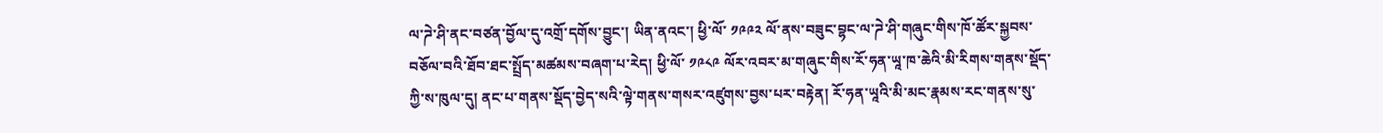ལ་ཌེ་ཤི་ནང་བཙན་བྱོལ་དུ་འགྲོ་དགོས་བྱུང་། ཡིན་ནའང་། ཕྱི་ལོ་ ༡༩༩༢ ལོ་ནས་བཟུང་བྷང་ལ་ཌེ་ཤི་གཞུང་གིས་ཁོ་ཚོར་སྐྱབས་བཅོལ་བའི་ཐོབ་ཐང་སྤྲོད་མཚམས་བཞག་པ་རེད། ཕྱི་ལོ་ ༡༩༨༩ ལོར་འབར་མ་གཞུང་གིས་རོ་ཧན་ཡཱ་ཁ་ཆེའི་མི་རིགས་གནས་སྡོད་ཀྱི་ས་ཁུལ་དུ། ནང་པ་གནས་སྡོད་བྱེད་སའི་ལྟེ་གནས་གསར་འཛུགས་བྱས་པར་བརྟེན། རོ་ཧན་ཡཱའི་མི་མང་རྣམས་རང་གནས་སུ་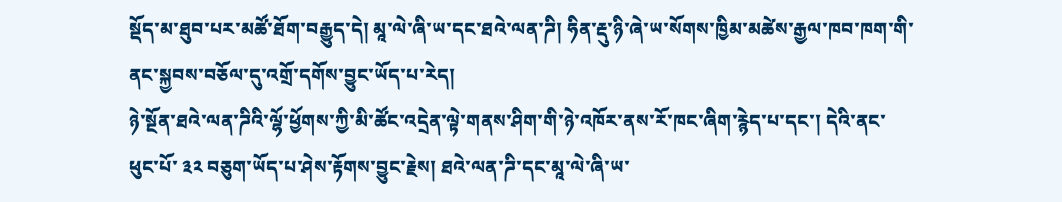སྡོད་མ་ཐུབ་པར་མཚོ་ཐོག་བརྒྱུད་དེ། མཱ་ལེ་ཞི་ཡ་དང་ཐའེ་ལན་ཌི། ཧིན་རྡུ་ཉི་ཞེ་ཡ་སོགས་ཁྱིམ་མཚེས་རྒྱལ་ཁབ་ཁག་གི་ནང་སྐྱབས་བཅོལ་དུ་འགྲོ་དགོས་བྱུང་ཡོད་པ་རེད།
ཉེ་སྔོན་ཐའེ་ལན་ཌིའི་ལྷོ་ཕྱོགས་ཀྱི་མི་ཚོང་འདྲེན་ལྟེ་གནས་ཤིག་གི་ཉེ་འཁོར་ནས་རོ་ཁང་ཞིག་རྙེད་པ་དང་། དེའི་ནང་ཕུང་པོ་ ༣༢ བཅུག་ཡོད་པ་ཤེས་རྟོགས་བྱུང་རྗེས། ཐའེ་ལན་ཌི་དང་མཱ་ལེ་ཞི་ཡ་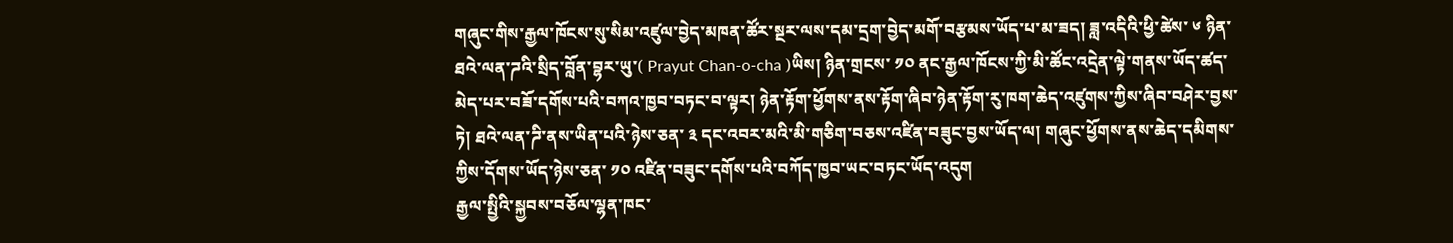གཞུང་གིས་རྒྱལ་ཁོངས་སུ་སིམ་འཛུལ་བྱེད་མཁན་ཚོར་སྔར་ལས་དམ་དྲག་བྱེད་མགོ་བརྩམས་ཡོད་པ་མ་ཟད། ཟླ་འདིའི་ཕྱི་ཚེས་ ༦ ཉིན་ཐའེ་ལན་ཌའི་སྲིད་བློན་བྷར་ཡུ་( Prayut Chan-o-cha )ཡིས། ཉིན་གྲངས་ ༡༠ ནང་རྒྱལ་ཁོངས་ཀྱི་མི་ཚོང་འདྲེན་ལྟེ་གནས་ཡོད་ཚད་མེད་པར་བཟོ་དགོས་པའི་བཀའ་ཁྱབ་བཏང་བ་ལྟར། ཉེན་རྟོག་ཕྱོགས་ནས་རྟོག་ཞིབ་ཉེན་རྟོག་རུ་ཁག་ཆེད་འཛུགས་ཀྱིས་ཞིབ་བཤེར་བྱས་ཏེ། ཐའེ་ལན་ཌི་ནས་ཡིན་པའི་ཉེས་ཅན་ ༣ དང་འབར་མའི་མི་གཅིག་བཅས་འཛིན་བཟུང་བྱས་ཡོད་ལ། གཞུང་ཕྱོགས་ནས་ཆེད་དམིགས་ཀྱིས་དོགས་ཡོད་ཉེས་ཅན་ ༡༠ འཛིན་བཟུང་དགོས་པའི་བཀོད་ཁྱབ་ཡང་བཏང་ཡོད་འདུག
རྒྱལ་སྤྱིའི་སྐྱབས་བཅོལ་ལྷན་ཁང་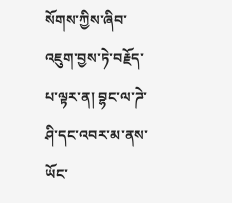སོགས་ཀྱིས་ཞིབ་འཇུག་བྱས་ཏེ་བརྗོད་པ་ལྟར་ན། བྷང་ལ་ཌེ་ཤི་དང་འབར་མ་ནས་ཡོང་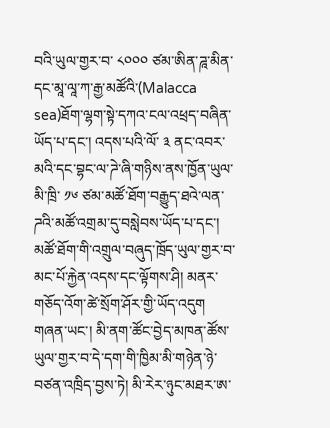བའི་ཡུལ་གྱར་བ་ ༨༠༠༠ ཙམ་ཨིན་ཌཱ་མིན་དང་མཱ་ལཱ་ཀ་རྒྱ་མཚོའི་(Malacca sea)ཐོག་ལྷག་སྟེ་དཀའ་ངལ་འཕྲད་བཞིན་ཡོད་པ་དང་། འདས་པའི་ལོ་ ༣ ནང་འབར་མའི་དང་བྷང་ལ་ཌེ་ཞི་གཉིས་ནས་ཁྱོན་ཡུལ་མི་ཁྲི་ ༡༦ ཙམ་མཚོ་ཐོག་བརྒྱུད་ཐའེ་ལན་ཌའི་མཚོ་འགྲམ་དུ་བསླེབས་ཡོད་པ་དང་། མཚོ་ཐོག་གི་འགྲུལ་བཞུད་ཁྲོད་ཡུལ་གྱར་བ་མང་པོ་རྐྱེན་འདས་དང་ལྟོགས་ཤི། མནར་གཅོད་འོག་ཚེ་སྲོག་ཤོར་གྱི་ཡོད་འདུག གཞན་ཡང་། མི་ནག་ཚོང་བྱེད་མཁན་ཚོས་ཡུལ་གྱར་བ་དེ་དག་གི་ཁྱིམ་མི་གཉེན་ཉེ་བཙན་འཁྲིད་བྱས་ཏེ། མི་རེར་ཉུང་མཐར་ཨ་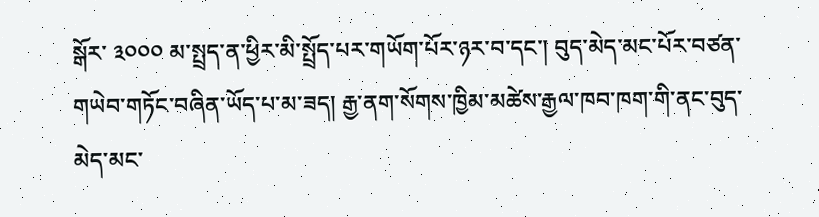སྒོར་ ༣༠༠༠ མ་སྤྲད་ན་ཕྱིར་མི་སྤྲོད་པར་གཡོག་པོར་ཉར་བ་དང་། བུད་མེད་མང་པོར་བཙན་གཡེབ་གཏོང་བཞིན་ཡོད་པ་མ་ཟད། རྒྱ་ནག་སོགས་ཁྱིམ་མཚེས་རྒྱལ་ཁབ་ཁག་གི་ནང་བུད་མེད་མང་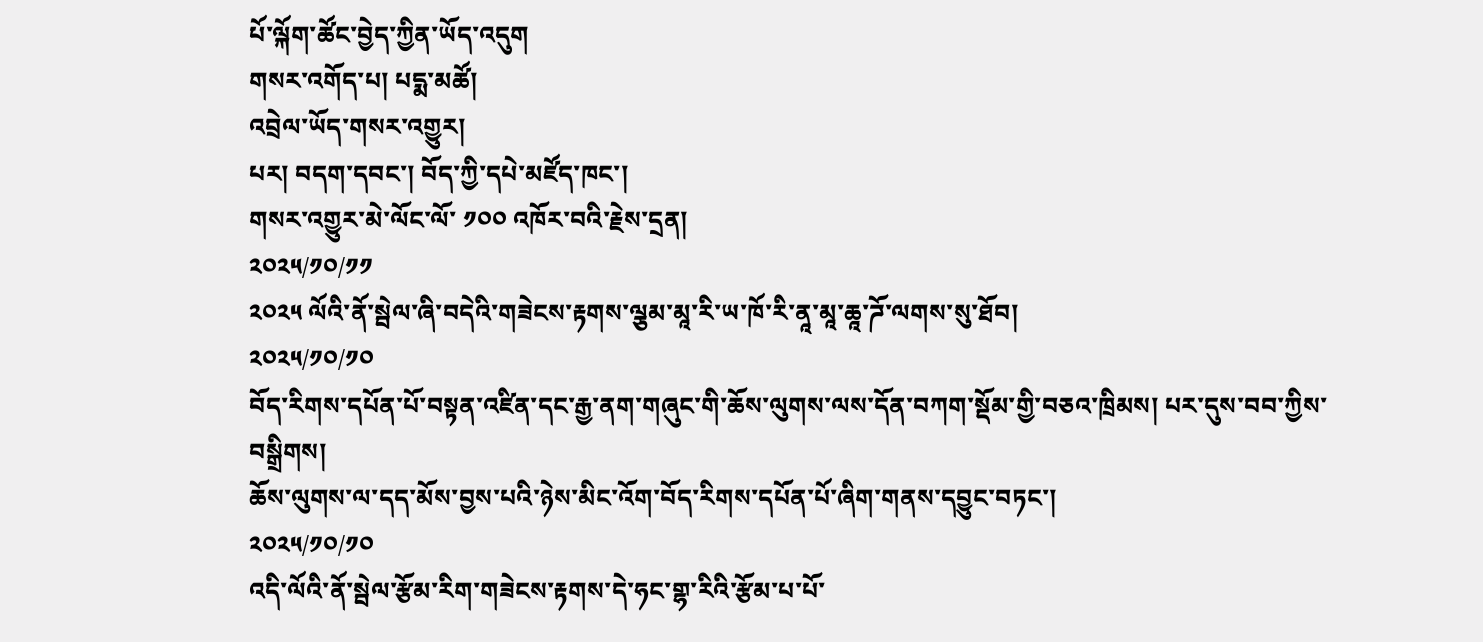པོ་ལྐོག་ཚོང་བྱེད་ཀྱིན་ཡོད་འདུག
གསར་འགོད་པ། པདྨ་མཚོ།
འབྲེལ་ཡོད་གསར་འགྱུར།
པར། བདག་དབང་། བོད་ཀྱི་དཔེ་མཛོད་ཁང་།
གསར་འགྱུར་མེ་ལོང་ལོ་ ༡༠༠ འཁོར་བའི་རྗེས་དྲན།
༢༠༢༥/༡༠/༡༡
༢༠༢༥ ལོའི་ནོ་སྦེལ་ཞི་བདེའི་གཟེངས་རྟགས་ལྕམ་མཱ་རི་ཡ་ཁོ་རི་ནཱ་མཱ་ཆཱ་ཌོ་ལགས་སུ་ཐོབ།
༢༠༢༥/༡༠/༡༠
བོད་རིགས་དཔོན་པོ་བསྟན་འཛིན་དང་རྒྱ་ནག་གཞུང་གི་ཆོས་ལུགས་ལས་དོན་བཀག་སྡོམ་གྱི་བཅའ་ཁྲིམས། པར་དུས་བབ་ཀྱིས་བསྒྲིགས།
ཆོས་ལུགས་ལ་དད་མོས་བྱས་པའི་ཉེས་མིང་འོག་བོད་རིགས་དཔོན་པོ་ཞིག་གནས་དབྱུང་བཏང་།
༢༠༢༥/༡༠/༡༠
འདི་ལོའི་ནོ་སྦེལ་རྩོམ་རིག་གཟེངས་རྟགས་དེ་ཧང་གྷ་རིའི་རྩོམ་པ་པོ་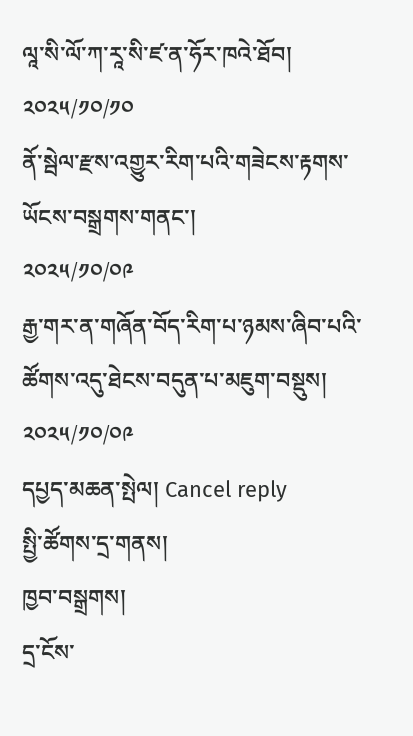ལཱ་སི་ལོ་ཀ་རཱ་སི་ཛ་ན་ཧོར་ཁའེ་ཐོབ།
༢༠༢༥/༡༠/༡༠
ནོ་སྦེལ་རྫས་འགྱུར་རིག་པའི་གཟེངས་རྟགས་ཡོངས་བསྒྲགས་གནང་།
༢༠༢༥/༡༠/༠༩
རྒྱ་གར་ན་གཞོན་བོད་རིག་པ་ཉམས་ཞིབ་པའི་ཚོགས་འདུ་ཐེངས་བདུན་པ་མཇུག་བསྡུས།
༢༠༢༥/༡༠/༠༩
དཔྱད་མཆན་སྤེལ། Cancel reply
སྤྱི་ཚོགས་དྲ་གནས།
ཁྱབ་བསྒྲགས།
དྲ་ངོས་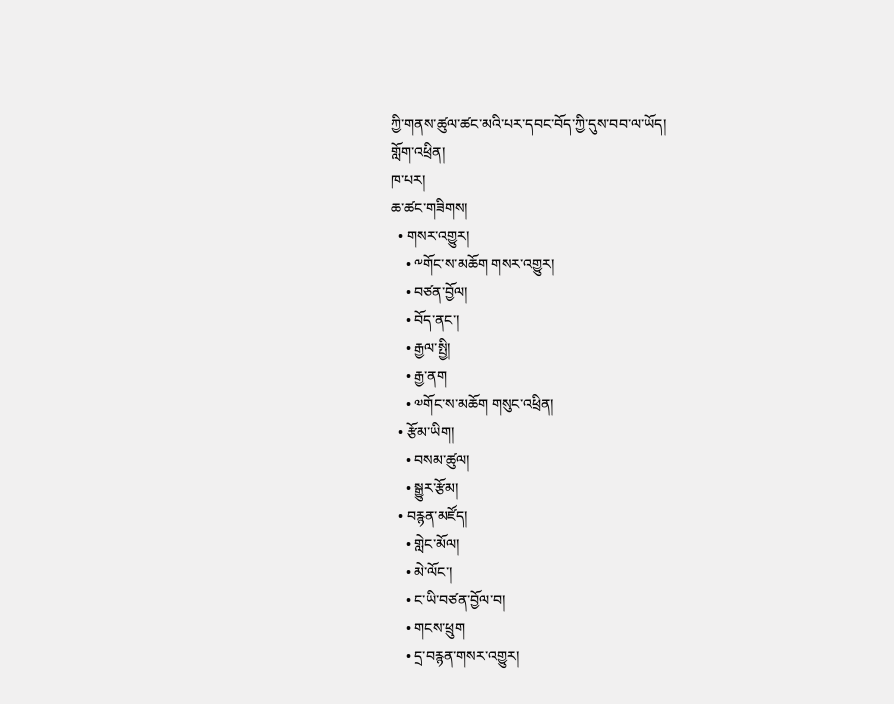ཀྱི་གནས་ཚུལ་ཚང་མའི་པར་དབང་བོད་ཀྱི་དུས་བབ་ལ་ཡོད།
གློག་འཕྲིན།
ཁ་པར།
ཆ་ཚང་གཟིགས།
  • གསར་འགྱུར།
    • ༸གོང་ས་མཆོག གསར་འགྱུར།
    • བཙན་བྱོལ།
    • བོད་ནང་།
    • རྒྱལ་སྤྱི།
    • རྒྱ་ནག
    • ༧གོང་ས་མཆོག གསུང་འཕྲིན།
  • རྩོམ་ཡིག།
    • བསམ་ཚུལ།
    • སྒྱུར་རྩོམ།
  • བརྙན་མཛོད།
    • གླེང་མོལ།
    • མེ་ལོང་།
    • ང་ཡི་བཙན་བྱོལ་བ།
    • གངས་ཕྲུག
    • དྲ་བརྙན་གསར་འགྱུར།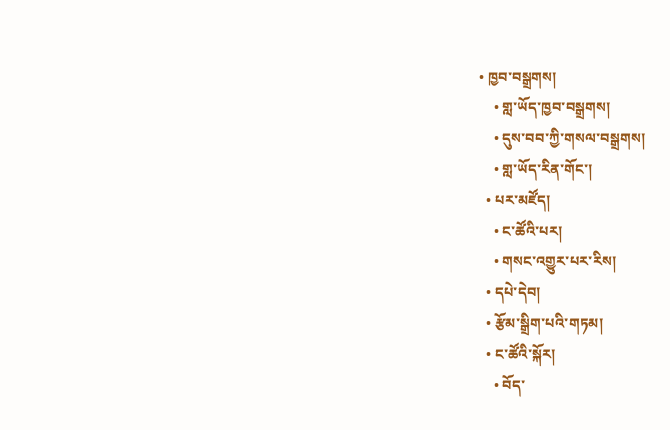• ཁྱབ་བསྒྲགས།
    • གླ་ཡོད་ཁྱབ་བསྒྲགས།
    • དུས་བབ་ཀྱི་གསལ་བསྒྲགས།
    • གླ་ཡོད་རིན་གོང་།
  • པར་མཛོད།
    • ང་ཚོའི་པར།
    • གསང་འགྱུར་པར་རིས།
  • དཔེ་དེབ།
  • རྩོམ་སྒྲིག་པའི་གཏམ།
  • ང་ཚོའི་སྐོར།
    • བོད་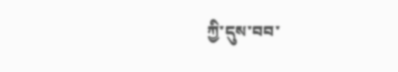ཀྱི་དུས་བབ་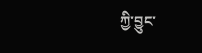ཀྱི་བྱུང་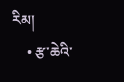རིམ།
    • རྩ་ཆེའི་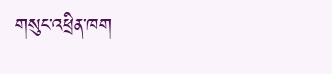གསུང་འཕྲིན་ཁག